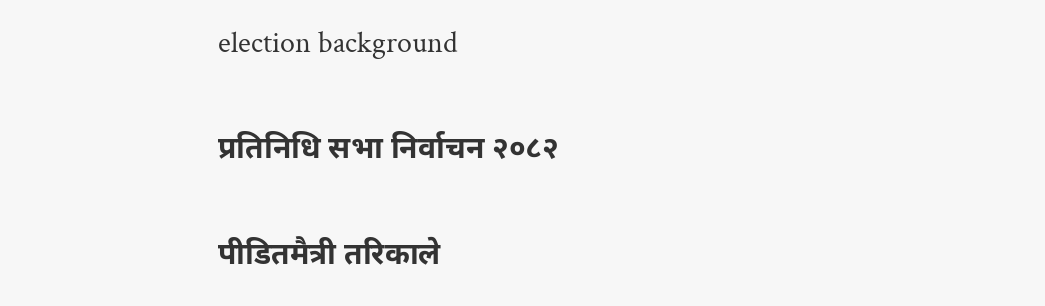election background

प्रतिनिधि सभा निर्वाचन २०८२

पीडितमैत्री तरिकाले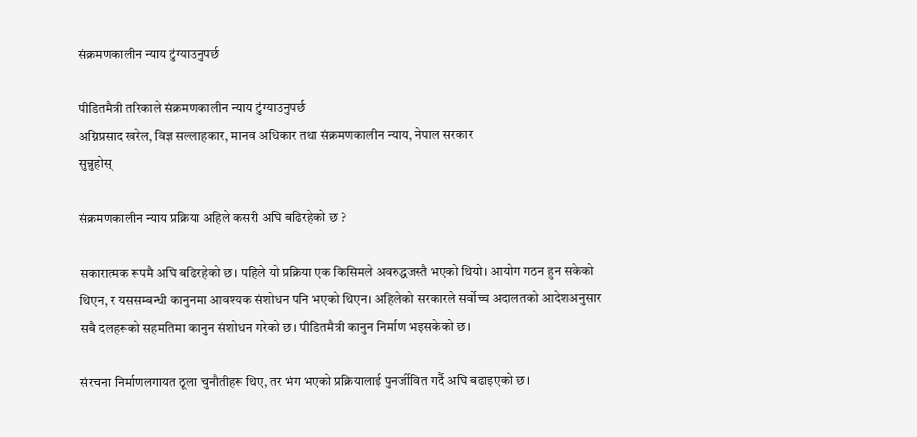संक्रमणकालीन न्याय टुंग्याउनुपर्छ

पीडितमैत्री तरिकाले संक्रमणकालीन न्याय टुंग्याउनुपर्छ
अग्निप्रसाद खरेल, विज्ञ सल्लाहकार, मानव अधिकार तथा संक्रमणकालीन न्याय, नेपाल सरकार
सुन्नुहोस्

संक्रमणकालीन न्याय प्रक्रिया अहिले कसरी अघि बढिरहेको छ ?

सकारात्मक रूपमै अघि बढिरहेको छ। पहिले यो प्रक्रिया एक किसिमले अवरुद्धजस्तै भएको थियो। आयोग गठन हुन सकेको थिएन, र यससम्बन्धी कानुनमा आवश्यक संशोधन पनि भएको थिएन। अहिलेको सरकारले सर्वोच्च अदालतको आदेशअनुसार सबै दलहरूको सहमतिमा कानुन संशोधन गरेको छ। पीडितमैत्री कानुन निर्माण भइसकेको छ।

संरचना निर्माणलगायत ठूला चुनौतीहरू थिए, तर भंग भएको प्रक्रियालाई पुनर्जीवित गर्दै अघि बढाइएको छ।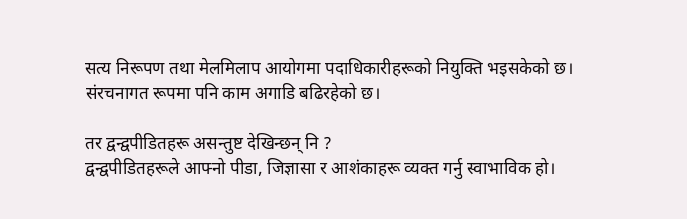सत्य निरूपण तथा मेलमिलाप आयोगमा पदाधिकारीहरूको नियुक्ति भइसकेको छ। संरचनागत रूपमा पनि काम अगाडि बढिरहेको छ।

तर द्वन्द्वपीडितहरू असन्तुष्ट देखिन्छन् नि ?
द्वन्द्वपीडितहरूले आफ्नो पीडा, जिज्ञासा र आशंकाहरू व्यक्त गर्नु स्वाभाविक हो।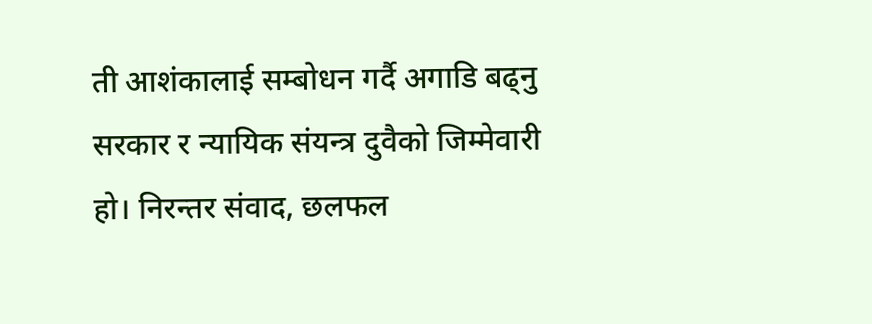ती आशंकालाई सम्बोधन गर्दै अगाडि बढ्नु सरकार र न्यायिक संयन्त्र दुवैको जिम्मेवारी हो। निरन्तर संवाद, छलफल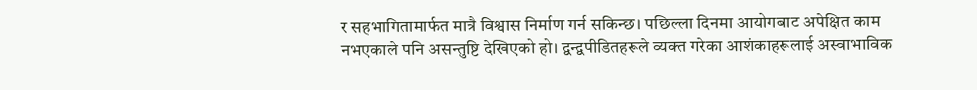र सहभागितामार्फत मात्रै विश्वास निर्माण गर्न सकिन्छ। पछिल्ला दिनमा आयोगबाट अपेक्षित काम नभएकाले पनि असन्तुष्टि देखिएको हो। द्वन्द्वपीडितहरूले व्यक्त गरेका आशंकाहरूलाई अस्वाभाविक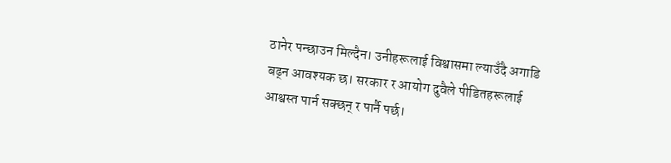ठानेर पन्छाउन मिल्दैन। उनीहरूलाई विश्वासमा ल्याउँदै अगाडि बढ्न आवश्यक छ। सरकार र आयोग दुवैले पीडितहरूलाई आश्वस्त पार्न सक्छन् र पार्नै पर्छ।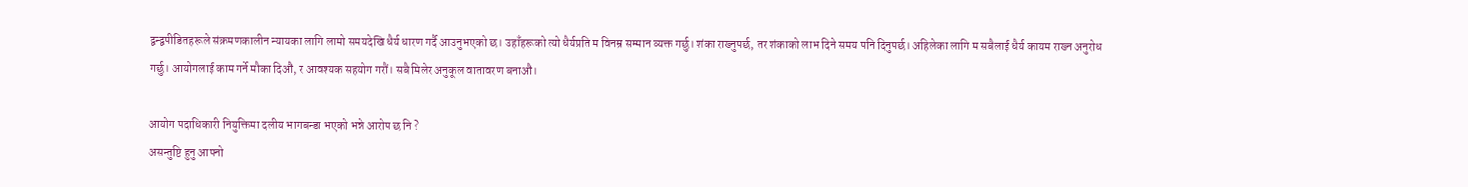द्वन्द्वपीडितहरूले संक्रमणकालीन न्यायका लागि लामो समयदेखि धैर्य धारण गर्दै आउनुभएको छ। उहाँहरूको त्यो धैर्यप्रति म विनम्र सम्मान व्यक्त गर्छु। शंका राख्नुपर्छ, तर शंकाको लाभ दिने समय पनि दिनुपर्छ। अहिलेका लागि म सबैलाई धैर्य कायम राख्न अनुरोध गर्छु। आयोगलाई काम गर्ने मौका दिऔं, र आवश्यक सहयोग गरौं। सबै मिलेर अनुकूल वातावरण बनाऔं।

आयोग पदाधिकारी नियुक्तिमा दलीय भागबन्डा भएको भन्ने आरोप छ नि ?
असन्तुष्टि हुनु आफ्नो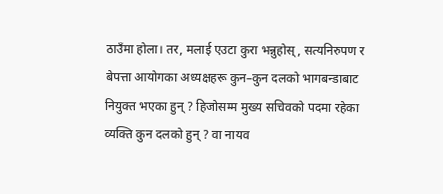ठाउँमा होला। तर, मलाई एउटा कुरा भन्नुहोस्, सत्यनिरुपण र बेपत्ता आयोगका अध्यक्षहरू कुन–कुन दलको भागबन्डाबाट नियुक्त भएका हुन् ? हिजोसम्म मुख्य सचिवको पदमा रहेका व्यक्ति कुन दलको हुन् ? वा नायव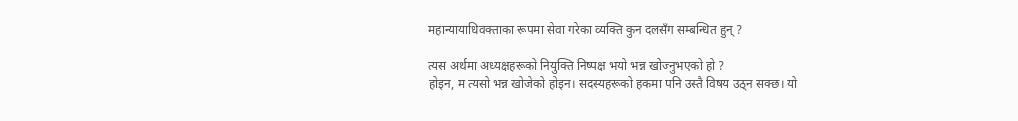महान्यायाधिवक्ताका रूपमा सेवा गरेका व्यक्ति कुन दलसँग सम्बन्धित हुन् ?

त्यस अर्थमा अध्यक्षहरूको नियुक्ति निष्पक्ष भयो भन्न खोज्नुभएको हो ?
होइन, म त्यसो भन्न खोजेको होइन। सदस्यहरूको हकमा पनि उस्तै विषय उठ्न सक्छ। यो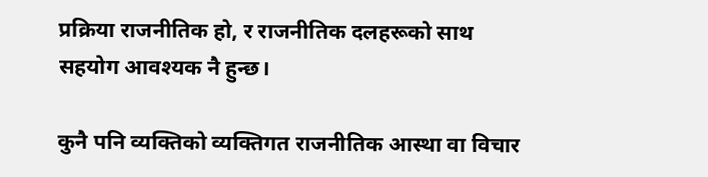प्रक्रिया राजनीतिक हो, र राजनीतिक दलहरूको साथ सहयोग आवश्यक नै हुन्छ।

कुनै पनि व्यक्तिको व्यक्तिगत राजनीतिक आस्था वा विचार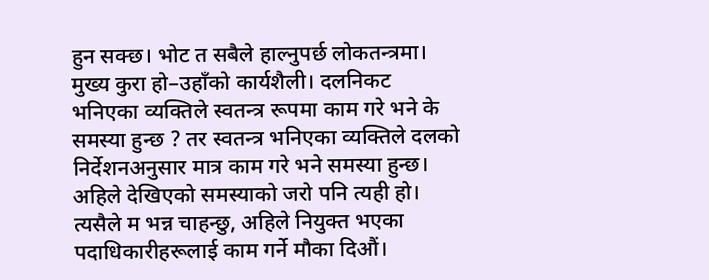हुन सक्छ। भोट त सबैले हाल्नुपर्छ लोकतन्त्रमा। मुख्य कुरा हो–उहाँको कार्यशैली। दलनिकट भनिएका व्यक्तिले स्वतन्त्र रूपमा काम गरे भने के समस्या हुन्छ ? तर स्वतन्त्र भनिएका व्यक्तिले दलको निर्देशनअनुसार मात्र काम गरे भने समस्या हुन्छ। अहिले देखिएको समस्याको जरो पनि त्यही हो।
त्यसैले म भन्न चाहन्छु, अहिले नियुक्त भएका पदाधिकारीहरूलाई काम गर्ने मौका दिऔं।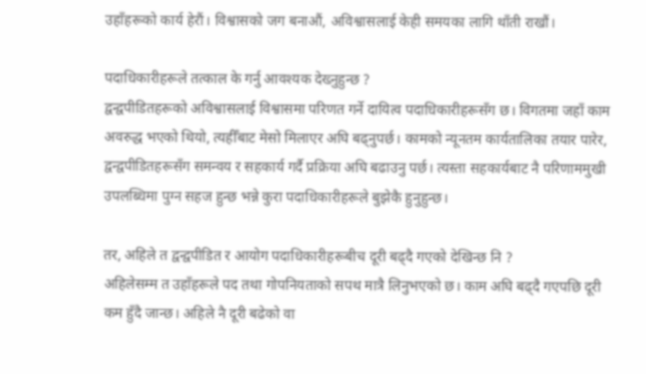उहाँहरूको कार्य हेरौं। विश्वासको जग बनाऔं, अविश्वासलाई केही समयका लागि थाँती राखौं।

पदाधिकारीहरूले तत्काल के गर्नु आवश्यक देख्नुहुन्छ ?
द्वन्द्वपीडितहरूको अविश्वासलाई विश्वासमा परिणत गर्ने दायित्व पदाधिकारीहरूसँग छ। विगतमा जहाँ काम अवरुद्ध भएको थियो, त्यहीँबाट मेसो मिलाएर अघि बढ्नुपर्छ। कामको न्यूनतम कार्यतालिका तयार पारेर, द्वन्द्वपीडितहरूसँग समन्वय र सहकार्य गर्दै प्रक्रिया अघि बढाउनु पर्छ। त्यस्ता सहकार्यबाट नै परिणाममुखी उपलब्धिमा पुग्न सहज हुन्छ भन्ने कुरा पदाधिकारीहरूले बुझेकै हुनुहुन्छ।

तर, अहिले त द्वन्द्वपीडित र आयोग पदाधिकारीहरूबीच दूरी बढ्दै गएको देखिन्छ नि ?
अहिलेसम्म त उहाँहरूले पद तथा गोपनियताको सपथ मात्रै लिनुभएको छ। काम अघि बढ्दै गएपछि दूरी कम हुँदै जान्छ। अहिले नै दूरी बढेको वा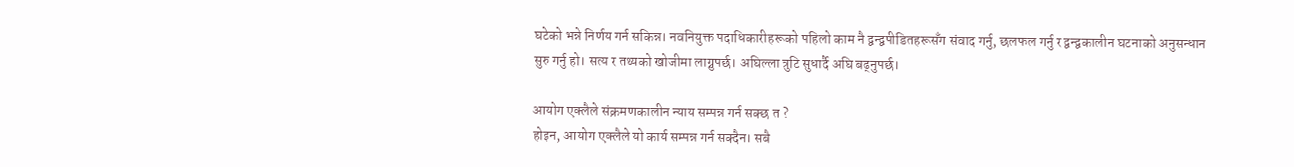घटेको भन्ने निर्णय गर्न सकिन्न। नवनियुक्त पदाधिकारीहरूको पहिलो काम नै द्वन्द्वपीडितहरूसँग संवाद गर्नु, छलफल गर्नु र द्वन्द्वकालीन घटनाको अनुसन्धान सुरु गर्नु हो। सत्य र तथ्यको खोजीमा लाग्नुपर्छ। अघिल्ला त्रुटि सुधार्दै अघि बढ्नुपर्छ।

आयोग एक्लैले संक्रमणकालीन न्याय सम्पन्न गर्न सक्छ त ?
होइन, आयोग एक्लैले यो कार्य सम्पन्न गर्न सक्दैन। सबै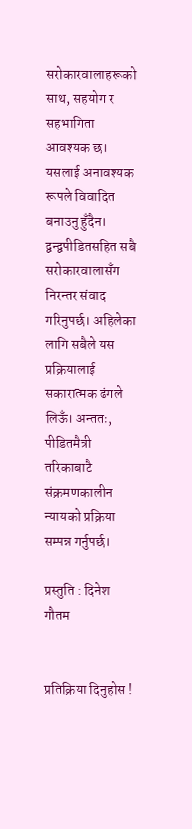सरोकारवालाहरूको साथ, सहयोग र सहभागिता आवश्यक छ। यसलाई अनावश्यक रूपले विवादित बनाउनु हुँदैन। द्वन्द्वपीडितसहित सबै सरोकारवालासँग निरन्तर संवाद गरिनुपर्छ। अहिलेका लागि सबैले यस प्रक्रियालाई सकारात्मक ढंगले लिऊँ। अन्ततः, पीडितमैत्री तरिकाबाटै संक्रमणकालीन न्यायको प्रक्रिया सम्पन्न गर्नुपर्छ।

प्रस्तुति : दिनेश गौतम


प्रतिक्रिया दिनुहोस !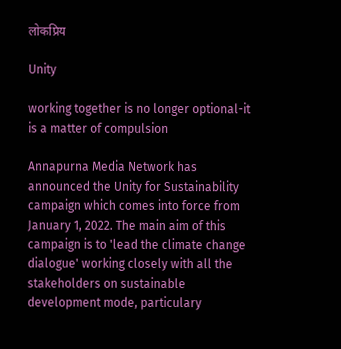लोकप्रिय

Unity

working together is no longer optional-it is a matter of compulsion

Annapurna Media Network has announced the Unity for Sustainability campaign which comes into force from January 1, 2022. The main aim of this campaign is to 'lead the climate change dialogue' working closely with all the stakeholders on sustainable development mode, particulary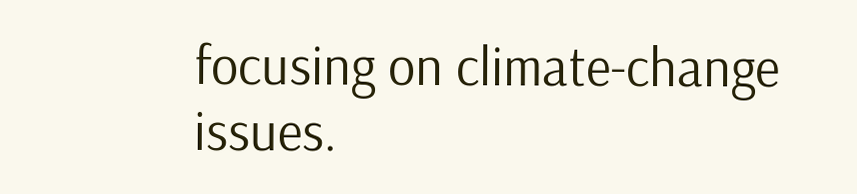focusing on climate-change issues.